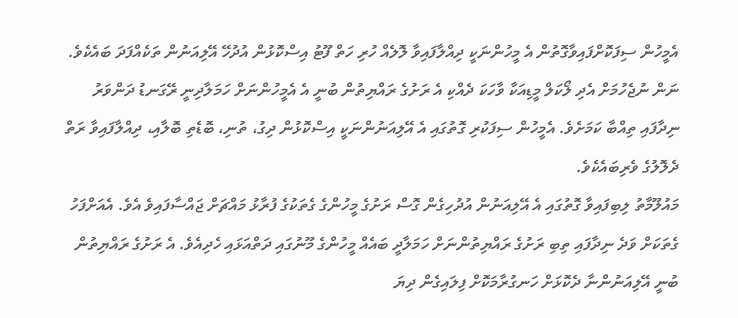އެމީހުން ސިފަކޮށްފައިވާގޮތުން އެ މީހުންނަކީ ދިއްލާފައިވާ ލޮލެއް ހުރި ހަތް ފޫޓު އިސްކޮޅުން އުދުހޭ އޭލިއަނުން ތަކެއްފަދަ ބައެކެވެ.
ނަން ނުޖެހުމަށް އެދި ލޯކަލް މީޑިއަކާ ވާހަކަ ދެއްކި އެ ރަށުގެ ރައްޔިތުން ބުނީ އެ އެމީހުންނަށް ހަމަލާދިނީ ރޭގަނޑު ދަންވަރު ނިދާފައި ތިއްބާ ކަމަށެވެ. އެމީހުން ސިފަކުރި ގޮތުގައި އެ އޭލިއަނުންނަކީ އިސްކޮޅުން ދިގު، ތުނި، ބޮޑެތި ބޮލާއި، ދިއްލާފައިވާ ރަތް ދެލޮލުގެ ވެރިބައެކެވެ.
މައުލޫމާތު ލިބިފައިވާ ގޮތުގައި އެ އޭލިއަނުން އުދުހިގެން ގޮސް ރަށުގެ މީހުންގެ ގެތަކުގެ ފުރާޅު މައްޗަށް ޖައްސާފައިވެ އެވެ. އެއަށްފަހު ގެތަކަށް ވަދެ ނިދާފައި ތިބި ރަށުގެ ރައްޔިތުންނަށް ހަމަލާދީ ބައެއް މީހުންގެ މޫނުގައި ދަތްއަޅައި ހެދިއެވެ. އެ ރަށުގެ ރައްޔިތުން ބުނީ އޭލިއަނުންނާ ދެކޮޅަށް ހަނގުރާމަކޮށް ފިލައިގެން ދިޔަ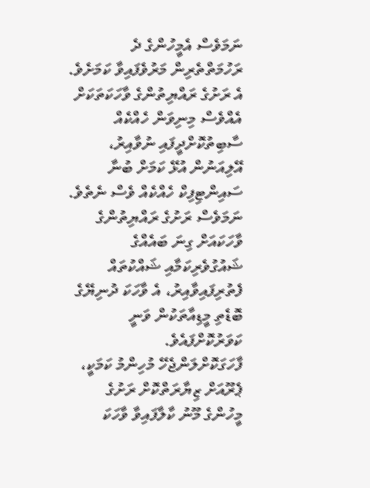ނަމަވެސް އެމީހުންގެ ދެ ރަހުމަތްތެރިން މަރުވެފައިވާ ކަމަށެވެ.
އެ ރަށުގެ ރައްޔިތުންގެ ވާހަކަތަކަށް އެއްވެސް މިނިވަން ހެއްކެއް ސާބިތުކޮށްދީފައި ނުވާއިރު، އޭލިއަނުން އުޅޭ ކަމަށް ބުނާ ސައިންޓިފިކް ހެއްކެއް ވެސް ނެތެވެ. ނަމަވެސް ރަށުގެ ރައްޔިތުންގެ ވާހަކައަށް ގިނަ ބައެއްގެ ޝައުގުވެރިކަމާއި ޝައްކުތައް ފެތުރިފައިވާއިރު، އެ ވާހަކަ ދުނިޔޭގެ ބޮޑެތި މީޑިއާތަކުން ވަނީ ކަވަރުކޮށްފައެވެ.
ފާހަގަކޮށްލަންޖެހޭ މުހިންމު ކަމަކީ، ޕެރޫއަށް ޒިޔާރަތްކޮށް ރަށުގެ މީހުންގެ މޫނު ކާލާފައިވާ ވާހަކަ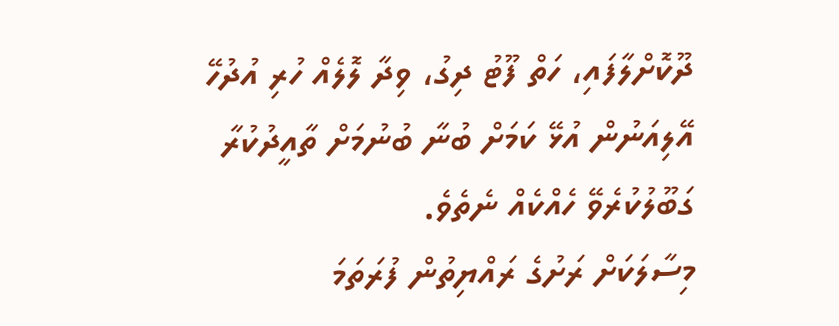ދޫކޮށްލާފައި، ހަތް ފޫޓު ދިގު، ވިދާ ލޮލެއް ހުރި އުދުހޭ އޭލިއަނުން އުޅޭ ކަމަށް ބުނާ ބުނުމަށް ތާއީދުކުރާ ގަބޫލުކުރެވޭ ހެއްކެއް ނެތެވެ.
މިސާލަކަށް ރަށުގެ ރައްޔިތުން ފުރަތަމަ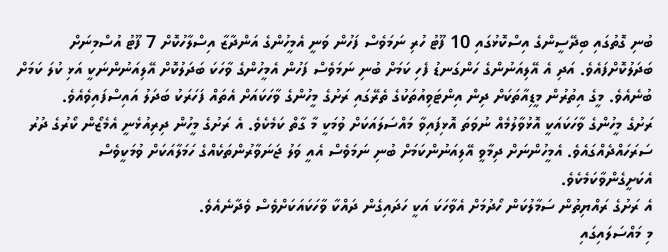ބުނި ގޮތުގައި ބިދޭސީންގެ އިސްކޮޅުގައި 10 ފޫޓު ހުރި ނަމަވެސް ފަހުން ވަނީ އެމީހުންގެ އަންދާޒާ އިސްލާހުކޮށް 7 ފޫޓު އުސްމިނަށް ބަދަލުކޮށްފައެވެ. އަދި އެ އޭލިއަނުންގެ ހަންގަނޑު ފެހި ކަމަށް ބުނި ނަމަވެސް ފަހުން އެމީހުންގެ ވާހަކަ ބަދަލުކޮށް އޭލިއަނުންނަކީ އަޅި ކުލަ ކަމަށް ބުނެއެވެ. މީގެ އިތުރުން މީޑިއާތަކަށް ދިން އިންޓަވިއުތަކުގެ ތެރޭގައި ރަށުގެ މީހުންގެ ވާހަކައަށް އެތައް ފަހަރަކު ބަދަލު އައިސްފައިވެއެވެ.
ރަށުގެ މީހުންގެ ވާހަކައަކީ އޮޅުވާލުމެއް ނުވަތަ އޮޅިފައިވާ މައްސަލައަކަށް ވުމަކީ މާ ގާތް ކަމެކެވެ. އެ ރަށުގެ މީހުން ދިރިއުޅެނީ އެމެޒޯން ކޯރުގެ ދުރު ސަރަހައްދެއްގައެވެ. އެމީހުންނަށް ދިމާވީ އޭލިއަނުންކަމަށް ބުނި ނަމަވެސް އެއީ ވަލު ޖަނަވާރުންތަކެއްގެ ހަމަލާއަކަށް ވުމަކީވެސް އެކަށީގެންވާކަމެކެވެ.
އެ ރަށުގެ ރައްޔިތުން ސަމާލުކަން ހޯދުމަށް އެވާހަކަ އަކީ ހަދައިގެން ދައްކާ ވާހަކައަކަށްވެސް ވެދާނެއެވެ.
މި މައްސަލައިގައި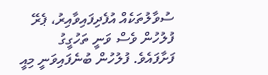ސުވާލުތަކެއް އުފެދިފައިވާއިރު، ޕެރޭ ފުލުހުން ވެސް ވަނީ ތަހުގީގު ފަށާފައެވެ. ފުލުހުން ބުނެފައިވަނީ މިއީ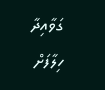ގަވާއިދާ ހިލާފަށް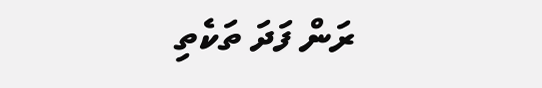ރަން ފަދަ ތަކެތި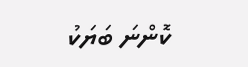ކޮންނަ ބަޔަކު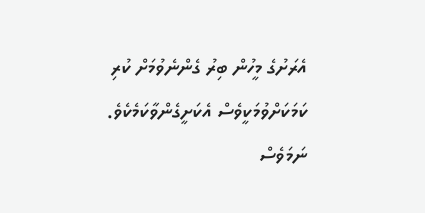އެރަށުގެ މީހުން ބިރު ގެންނެވުމަށް ކުރި ކަމަކަށްވުމަކީވެސް އެކަށީގެންވާކަމެކެވެ. ނަމަވެސް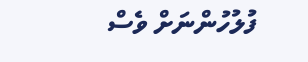ފުލުހުންނަށް ވެސް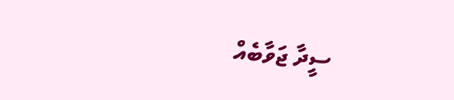ސީދާ ޖަވާބެއް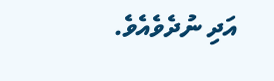އަދި ނުދެވެއެވެ.